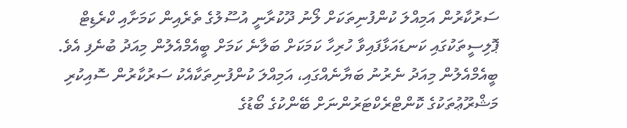ސަރުކާރުން އަމިއްލަ ކުންފުނިތަކަށް ލޯނު ދޫކުރާނީ އުސޫލުގެ ތެރެއިން ކަމަށާއި ކްރެޑިޓް ޕޮލިސީތަކުގައި ކަނޑައަޅާފައިވާ ހުރިހާ ކަމަކަށް ބަލާނެ ކަމަށް ބީއެމްއެލުން މިއަދު ބުނެފި އެވެ.
ބީއެމްއެލުން މިއަދު ނެރުނު ބަޔާނެއްގައި، އަމިއްލަ ކުންފުނިތަކާއެކު ސަރުކާރުން ސޮއިކުރި މަޝްރޫޢުތަކުގެ ކޮންޓްރެކްޓަރުންނަށް ބޭންކުގެ ބޯޑުގެ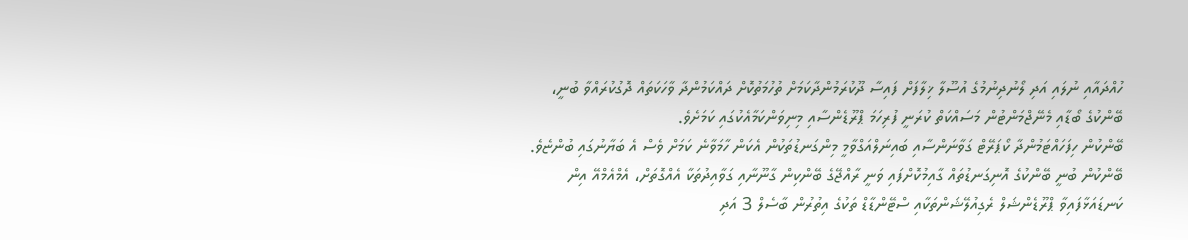ހުއްދައާއި ނުލައި އަދި ލޯނުދިނުމުގެ އުސޫލާ ޚިލާފަށް ފައިސާ ދޫކުރަމުންދާކަމަށް ތުހުމަތުކޮށް ދައްކަމުންދާ ވާހަކަތައް ދޮގުކުރައްވާ ބުނީ، ބޭންކުގެ ބޯޑާއި މެނޭޖްމަންޓުން މަސައްކަތް ކުރަނީ ފުރިހަމަ ޕްރޫޑެންސާއި މިނިވަންކަމާއެކުގައި ކަމަށެވެ.
ބޭންކުން ހިފަހައްޓަމުންދާ ކޯޕަރޭޓް ގަވާނަންސާއި ބައިނަލްއަގްވާމީ މިންގަނޑުތަކުން އެކަން ހާމަވާނެ ކަމަށް ވެސް އެ ބަޔާނުގައި ބުންޏެވެ.
ބޭންކުން ބުނީ ބޭންކުގެ އޮނިގަނޑުތައް ގާއިމުކޮށްފައި ވަނީ ރާއްޖޭގެ ބޭންކިން ގާނޫނާއި ގަވާއިދުތަކާ އެއްގޮތަށް، އެމްއެމްއޭ އިން ކަނޑައަޅާފައިވާ ޕްރޫޑެންޝަލް ރެގިއުލޭޝަންތަކާއި ސްޓޭންޑާޑް ތަކުގެ އިތުރުން ބާސެލް 3 އަދި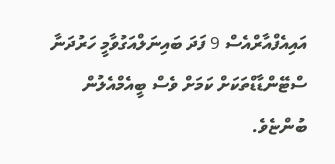އައިއެފްއާރްއެސް 9 ފަދަ ބައިނަލްއަގުވާމީ ހަރުދަނާ ސްޓޭންޑާޑްތަކަށް ކަމަށް ވެސް ބީއެމްއެލުން ބުންޏެވެ.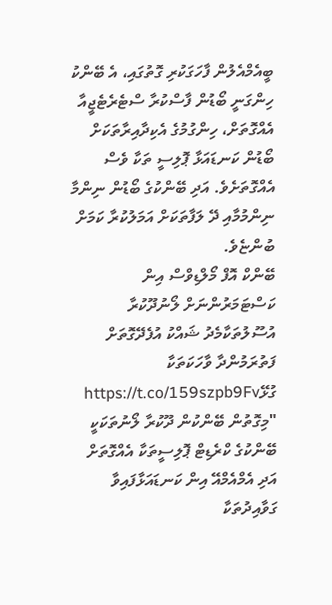ބީއެމްއެލުން ފާހަގަކުރި ގޮތުގައި، އެ ބޭންކު ހިންގަނީ ބޯޑުން ފާސްކުރާ ސްޓެރެޓެޖީއާ އެއްގޮތަށް، ހިންގުމުގެ އެކިދާއިރާތަކަށް ބޯޑުން ކަނޑައަޅާ ޕޮލިސީ ތަކާ ވެސް އެއްގޮތަށެވެ. އަދި ބޭންކުގެ ބޯޑުން ނިންމާ ނިންމުމާއި ދޭ ލަފާތަކަށް އަމަލުކުރާ ކަމަށް ބުންޏެވެ.
ބޭންކް އޮފް މޯލްޑިވްސް އިން ކަސްޓަމަރުންނަށް ލޯނުދޫކުރާ އުސޫލުތަކާމެދު ޝައްކު އުފެދޭގޮތަށް ފަތުރަމުންދާ ވާހަކަތަކާ ގުޅޭhttps://t.co/159szpb9Fv
"މިގޮތުން ބޭންކުން ދޫކުރާ ލޯނުތަކަކީ ބޭންކުގެ ކްރެޑިޓް ޕޮލިސީތަކާ އެއްގޮތަށް އަދި އެމްއެމްއޭ އިން ކަނޑައަޅާފައިވާ ގަވާއިދުތަކާ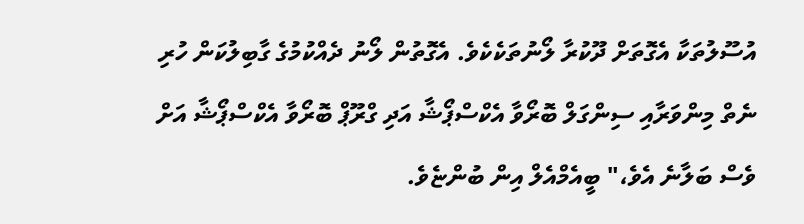އުސޫލުތަކާ އެގޮތަށް ދޫކުރާ ލޯނުތަކެކެވެ. އެގޮތުން ލޯނު ދެއްކުމުގެ ގާބިލުކަން ހުރި ނެތް މިންވަރާއި ސިންގަލް ބޮރޯވާ އެކްސްޕޯޝާ އަދި ގްރޫޕް ބޮރޯވާ އެކްސްޕޯޝާ އަށް ވެސް ބަލާނެ އެވެ،" ބީއެމްއެލް އިން ބުންޏެވެ.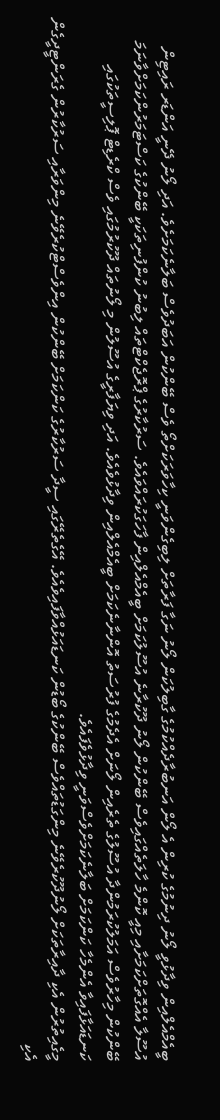ބީއެމްއެލްއިން ވިދާޅުވީ ލޯނު ދިނުމުގެ ކުރިން އެ ލޯން އަނބުރާދެއްކުމުގެ ގާބިލުކަން ލޯނު ނަގާ ފަރާތަށް ލިބިގެންވަނީ ކިހާވަރަކަށްތޯ ވެސް ބޭންކުން އަބަދުވެސް ބަލާނެކަމަށެވެ. އަދި ލޯނު ދޭނީ އަންޑަރ ރައިޓިން އުސޫލާ އެއްގޮތަށްކަމަށާއި މިއީ ކޮންމެ ހާލަތެއްގައިވެސް ބޭންކުން ލޯނު ދޫކުރާނެ އުސޫލުކަމަށް ބީއެމްއެލްއިން ފާހަގަކުރައްވައެވެ. ސަރުކާރުގެ ޕްރޮޖެކްޓްތައް ލިބުނު ކުންފުނިތަކަކީ ބޭންކުގެ ކަސްޓަމަރުންކަމަށްވާނަމަ ބޭންކުން މިހާރުވެސް އަމަލުކުރަމުންދާ އުސޫލުގެ ތެރެއިން ލޯނަށް އެދެމުގެ ފުރުސަތު އޮންނާނެކަމަށް ބީއެމްއެލްއިން ވިދާޅުވެއެވެ. އަދި ވިޔަފާރީގެ އުސޫލުން މި ލޯނުތައް ދޫކުރުމުގައި ވެސް ކްރެޑިޓް ޕޮލިސީތަކުގައި ކަނޑައަޅާފައިވާ އެންމެހާ ކަންކަމަށް ބަލާނެކަމަށްވެސްވަނީ ވިދާޅުވެފައެވެ.
މީގެއިތުރުން އެކި ދާއިރާތަކަށް ލޯނުދޫކުރެވޭނެ މިންގަޑުތައްވެސް ބޭންކުގެ ބޯޑުން ކަނޑައަޅުއްވާފައިވެއެވެ. އޭގެތެރޭގައި ސީދާ ސަރުކާރުގެ ކަންކަމަށް ބޭންކުން އިންވެސްޓްކުރެވޭނެ މިންވަރާއި ސަރުކާރުން ގެރަންޓީދީގެން އެކި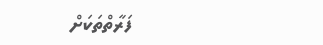ފަރާތްތަކަށް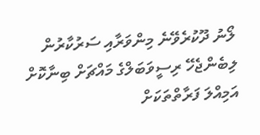ލޯނު ދޫކުރެވޭނެ މިންވަރާއި ސަރުކާރުން ލިބެންޖެހޭ ރިސީވަބަލްގެ މައްޗަށް ބިނާކޮށް އަމިއްލަ ފަރާތްތަކަށް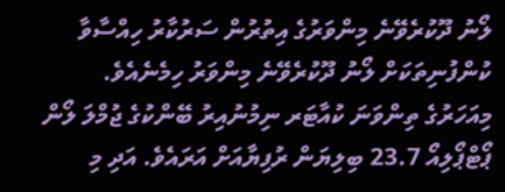ލޯނު ދޫކުރެވޭނެ މިންވަރުގެ އިތުރުން ސަރުކާރު ހިއްސާވާ ކުންފުނިތަކަށް ލޯނު ދޫކުރެވޭނެ މިންވަރު ހިމެނެއެވެ.
މިއަހަރުގެ ތިންވަނަ ކުއާޓަރ ނިމުނުއިރު ބޭންކުގެ ޖުމްލަ ލޯން ޕޯޓްޕޯލިއޯ 23.7 ބިލިޔަން ރުފިޔާއަށް އަރައެވެ. އަދި މި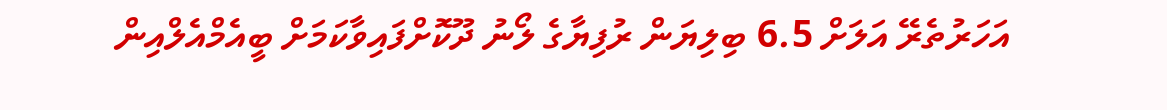އަހަރުތެރޭ އަލަށް 6.5 ބިލިޔަން ރުފިޔާގެ ލޯނު ދޫކޮށްފައިވާކަމަށް ބީއެމްއެލްއިން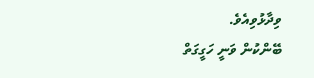ވިދާޅުވިއެވެ.
ބޭންކުން ވަނީ ހަގީގަތް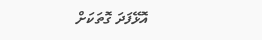އޮޅޭފަދަ ގޮތަކަށް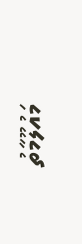މައުލޫމާތު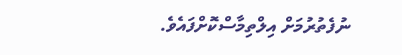ނުފެތުރުމަށް އިލްތިމާސްކޮށްފައެވެ.